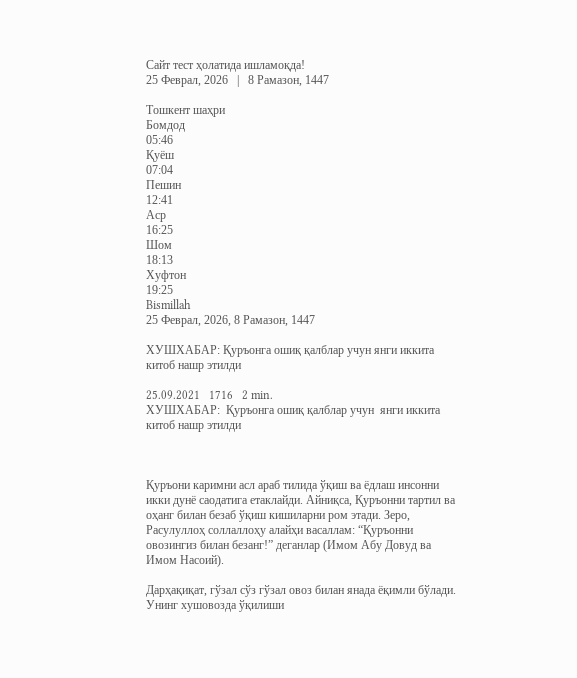Сайт тест ҳолатида ишламоқда!
25 Феврал, 2026   |   8 Рамазон, 1447

Тошкент шаҳри
Бомдод
05:46
Қуёш
07:04
Пешин
12:41
Аср
16:25
Шом
18:13
Хуфтон
19:25
Bismillah
25 Феврал, 2026, 8 Рамазон, 1447

ХУШХАБАР: Қуръонга ошиқ қалблар учун янги иккита китоб нашр этилди

25.09.2021   1716   2 min.
ХУШХАБАР:  Қуръонга ошиқ қалблар учун  янги иккита китоб нашр этилди



Қуръони каримни асл араб тилида ўқиш ва ёдлаш инсонни икки дунё саодатига етаклайди. Айниқса, Қуръонни тартил ва оҳанг билан безаб ўқиш кишиларни ром этади. Зеро, Расулуллоҳ соллаллоҳу алайҳи васаллам: “Қуръонни овозингиз билан безанг!” деганлар (Имом Абу Довуд ва Имом Насоий).

Дарҳақиқат, гўзал сўз гўзал овоз билан янада ёқимли бўлади. Унинг хушовозда ўқилиши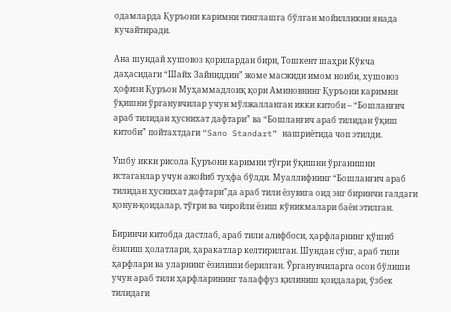одамларда Қуръони каримни тинглашга бўлган мойилликни янада кучайтиради.

Ана шундай хушовоз қорилардан бири, Тошкент шаҳри Кўкча даҳасидаги “Шайх Зайниддин” жоме масжиди имом ноиби, хушовоз ҳофизи Қуръон Муҳаммадлоиқ қори Аминовнинг Қуръони каримни ўқишни ўрганувчилар учун мўлжалланган икки китоби – “Бошланғич араб тилидан ҳуснихат дафтари” ва “Бошланғич араб тилидан ўқиш китоби” пойтахтдаги “Sano Standart” нашриётида чоп этилди.

Ушбу икки рисола Қуръони каримни тўғри ўқишни ўрганишни истаганлар учун ажойиб туҳфа бўлди. Муаллифнинг “Бошланғич араб тилидан ҳуснихат дафтари”да араб тили ёзувига оид энг биринчи галдаги қонун-қоидалар, тўғри ва чиройли ёзиш кўникмалари баён этилган.

Биринчи китобда дастлаб, араб тили алифбоси, ҳарфларнинг қўшиб ёзилиш ҳолатлари, ҳаракатлар келтирилган. Шундан сўнг, араб тили ҳарфлари ва уларнинг ёзилиши берилган. Ўрганувчиларга осон бўлиши учун араб тили ҳарфларининг талаффуз қилиниш қоидалари, ўзбек тилидаги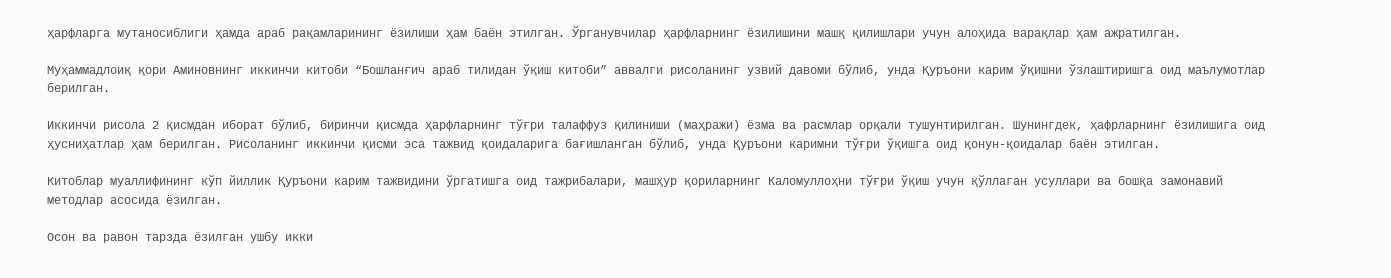ҳарфларга мутаносиблиги ҳамда араб рақамларининг ёзилиши ҳам баён этилган. Ўрганувчилар ҳарфларнинг ёзилишини машқ қилишлари учун алоҳида варақлар ҳам ажратилган.

Муҳаммадлоиқ қори Аминовнинг иккинчи китоби “Бошланғич араб тилидан ўқиш китоби” аввалги рисоланинг узвий давоми бўлиб, унда Қуръони карим ўқишни ўзлаштиришга оид маълумотлар берилган.

Иккинчи рисола 2 қисмдан иборат бўлиб, биринчи қисмда ҳарфларнинг тўғри талаффуз қилиниши (маҳражи) ёзма ва расмлар орқали тушунтирилган. Шунингдек, ҳафрларнинг ёзилишига оид ҳусниҳатлар ҳам берилган. Рисоланинг иккинчи қисми эса тажвид қоидаларига бағишланган бўлиб, унда Қуръони каримни тўғри ўқишга оид қонун-қоидалар баён этилган.

Китоблар муаллифининг кўп йиллик Қуръони карим тажвидини ўргатишга оид тажрибалари, машҳур қориларнинг Каломуллоҳни тўғри ўқиш учун қўллаган усуллари ва бошқа замонавий методлар асосида ёзилган.

Осон ва равон тарзда ёзилган ушбу икки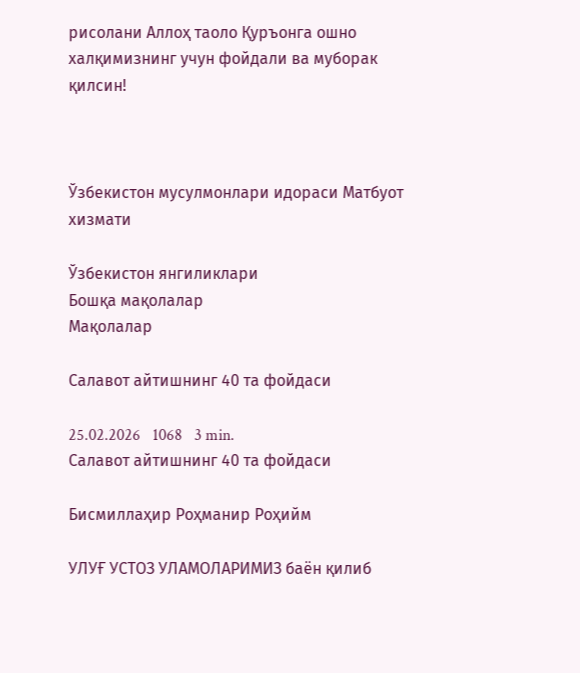рисолани Аллоҳ таоло Қуръонга ошно халқимизнинг учун фойдали ва муборак қилсин!



Ўзбекистон мусулмонлари идораси Матбуот хизмати

Ўзбекистон янгиликлари
Бошқа мақолалар
Мақолалар

Салавот айтишнинг 40 та фойдаси

25.02.2026   1068   3 min.
Салавот айтишнинг 40 та фойдаси

Бисмиллаҳир Роҳманир Роҳийм

УЛУҒ УСТОЗ УЛАМОЛАРИМИЗ баён қилиб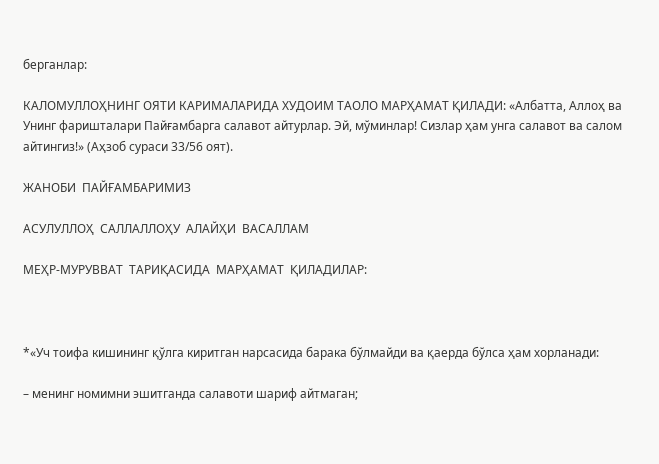берганлар:

КАЛОМУЛЛОҲНИНГ ОЯТИ КАРИМАЛАРИДА ХУДОИМ ТАОЛО МАРҲАМАТ ҚИЛАДИ: «Албатта, Аллоҳ ва Унинг фаришталари Пайғамбарга салавот айтурлар. Эй, мўминлар! Сизлар ҳам унга салавот ва салом айтингиз!» (Аҳзоб сураси 33/56 оят).

ЖАНОБИ  ПАЙҒАМБАРИМИЗ

АСУЛУЛЛОҲ  САЛЛАЛЛОҲУ  АЛАЙҲИ  ВАСАЛЛАМ

МЕҲР-МУРУВВАТ  ТАРИҚАСИДА  МАРҲАМАТ  ҚИЛАДИЛАР:



*«Уч тоифа кишининг қўлга киритган нарсасида барака бўлмайди ва қаерда бўлса ҳам хорланади:

– менинг номимни эшитганда салавоти шариф айтмаган;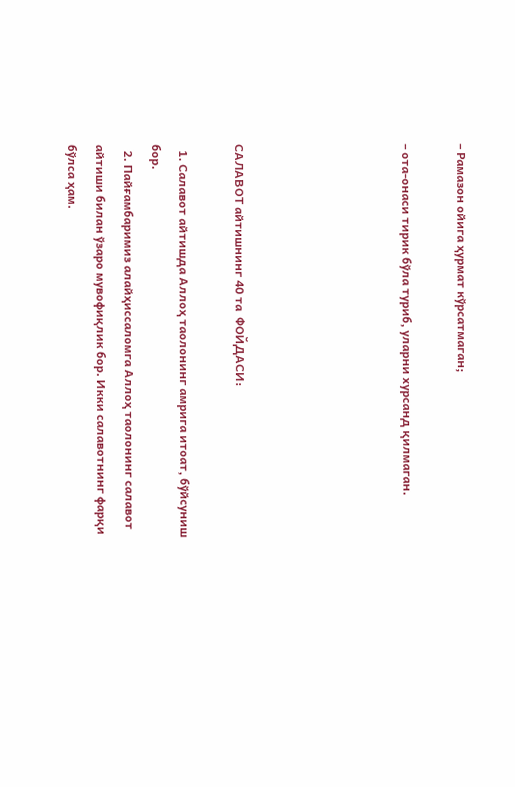– Рамазон ойига ҳурмат кўрсатмаган;

– ота-онаси тирик бўла туриб, уларни хурсанд қилмаган.





САЛАВОТ айтишнинг 40 та  ФОЙДАСИ:

  1. Салавот айтишда Аллоҳ таолонинг амрига итоат, бўйсуниш бор.
  2. Пайғамбаримиз алайҳиссаломга Аллоҳ таолонинг салавот айтиши билан ўзаро мувофиқлик бор. Икки салавотнинг фарқи бўлса ҳам.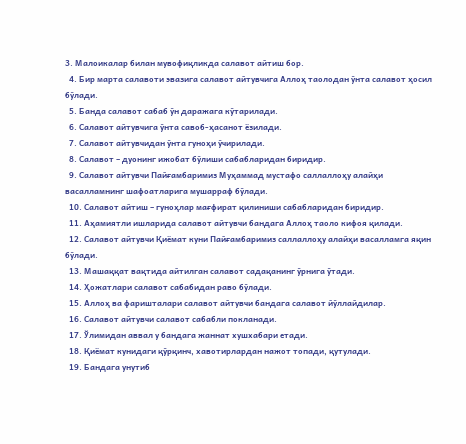3. Малоикалар билан мувофиқликда салавот айтиш бор.
  4. Бир марта салавоти эвазига салавот айтувчига Аллоҳ таолодан ўнта салавот ҳосил бўлади.
  5. Банда салавот сабаб ўн даражага кўтарилади.
  6. Салавот айтувчига ўнта савоб-ҳасанот ёзилади.
  7. Салавот айтувчидан ўнта гуноҳи ўчирилади.
  8. Салавот – дуонинг ижобат бўлиши сабабларидан биридир.
  9. Салавот айтувчи Пайғамбаримиз Муҳаммад мустафо саллаллоҳу алайҳи васалламнинг шафоатларига мушарраф бўлади.
  10. Салавот айтиш – гуноҳлар мағфират қилиниши сабабларидан биридир.
  11. Аҳамиятли ишларида салавот айтувчи бандага Аллоҳ таоло кифоя қилади.
  12. Салавот айтувчи Қиёмат куни Пайғамбаримиз саллаллоҳу алайҳи васалламга яқин бўлади.
  13. Машаққат вақтида айтилган салавот садақанинг ўрнига ўтади.
  14. Ҳожатлари салавот сабабидан раво бўлади.
  15. Аллоҳ ва фаришталари салавот айтувчи бандага салавот йўллайдилар.
  16. Салавот айтувчи салавот сабабли покланади.
  17. Ўлимидан аввал у бандага жаннат хушхабари етади.
  18. Қиёмат кунидаги қўрқинч, хавотирлардан нажот топади, қутулади.
  19. Бандага унутиб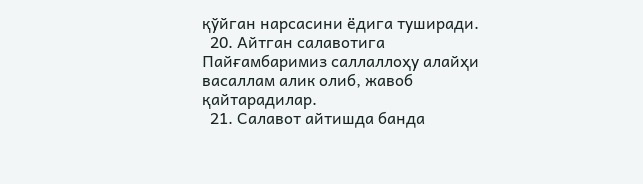қўйган нарсасини ёдига туширади.
  20. Айтган салавотига Пайғамбаримиз саллаллоҳу алайҳи васаллам алик олиб, жавоб қайтарадилар.
  21. Салавот айтишда банда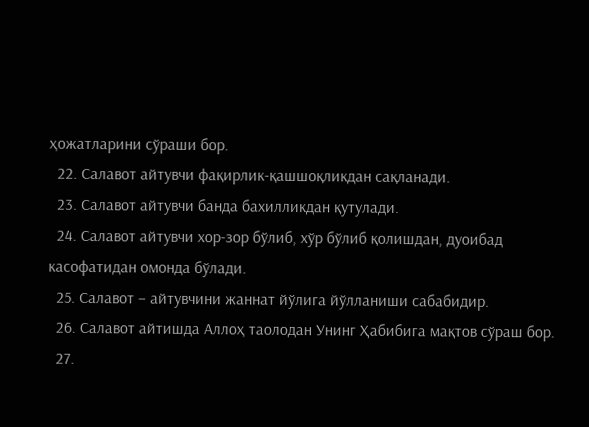ҳожатларини сўраши бор.
  22. Салавот айтувчи фақирлик-қашшоқликдан сақланади.
  23. Салавот айтувчи банда бахилликдан қутулади.
  24. Салавот айтувчи хор-зор бўлиб, хўр бўлиб қолишдан, дуоибад касофатидан омонда бўлади.
  25. Салавот – айтувчини жаннат йўлига йўлланиши сабабидир.
  26. Салавот айтишда Аллоҳ таолодан Унинг Ҳабибига мақтов сўраш бор.
  27.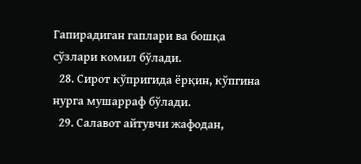Гапирадиган гаплари ва бошқа сўзлари комил бўлади.
  28. Сирот кўпригида ёрқин, кўпгина нурга мушарраф бўлади.
  29. Салавот айтувчи жафодан,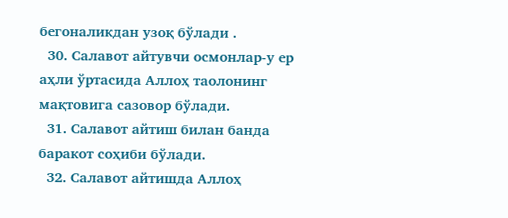бегоналикдан узоқ бўлади .
  30. Салавот айтувчи осмонлар-у ер аҳли ўртасида Аллоҳ таолонинг мақтовига сазовор бўлади.
  31. Салавот айтиш билан банда баракот соҳиби бўлади.
  32. Салавот айтишда Аллоҳ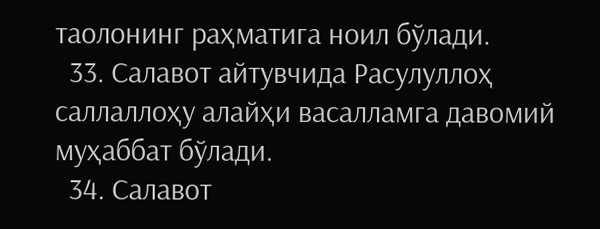таолонинг раҳматига ноил бўлади.
  33. Салавот айтувчида Расулуллоҳ саллаллоҳу алайҳи васалламга давомий муҳаббат бўлади.
  34. Салавот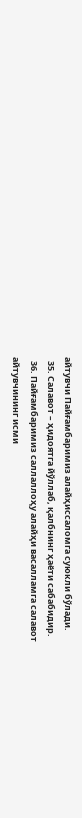айтувчи Пайғамбаримиз алайҳиссаломга суюкли бўлади.
  35. Салавот – ҳидоятга йўллаб, қалбнинг ҳаёти сабабидир.
  36. Пайғамбаримиз саллаллоҳу алайҳи васалламга салавот айтувчининг исми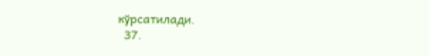кўрсатилади.
  37.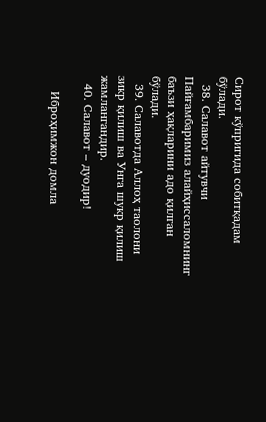Сирот кўпригида собитқадам бўлади.
  38. Салавот айтувчи Пайғамбаримиз алайҳиссаломнинг баъзи ҳақларини адо қилган бўлади.
  39. Салавотда Аллоҳ таолони зикр қилиш ва Унга шукр қилиш жамлангандир.
  40. Салавот – дуодир!

    Иброҳимжон домла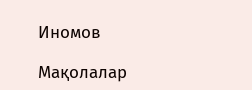Иномов

Мақолалар